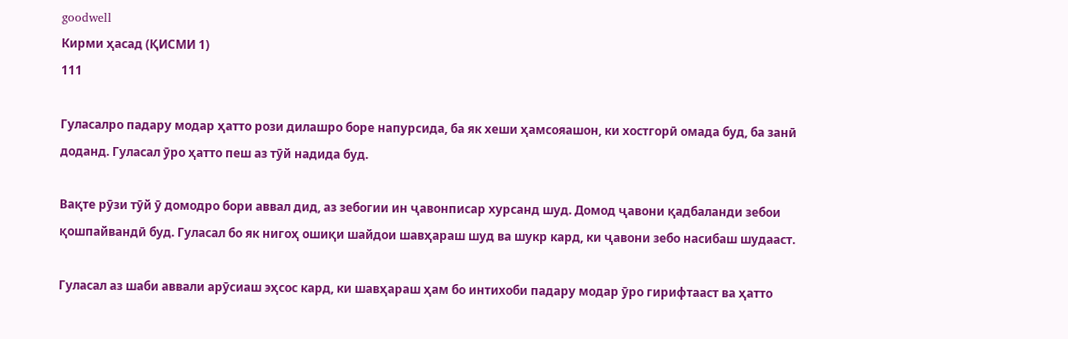goodwell
Кирми ҳасад (ҚИСМИ 1)
111

Гуласалро падару модар ҳатто рози дилашро боре напурсида, ба як хеши ҳамсояашон, ки хостгорӣ омада буд, ба занӣ доданд. Гуласал ӯро ҳатто пеш аз тӯй надида буд.

Вақте рӯзи тӯй ӯ домодро бори аввал дид, аз зебогии ин ҷавонписар хурсанд шуд. Домод ҷавони қадбаланди зебои қошпайвандӣ буд. Гуласал бо як нигоҳ ошиқи шайдои шавҳараш шуд ва шукр кард, ки ҷавони зебо насибаш шудааст.

Гуласал аз шаби аввали арӯсиаш эҳсос кард, ки шавҳараш ҳам бо интихоби падару модар ӯро гирифтааст ва ҳатто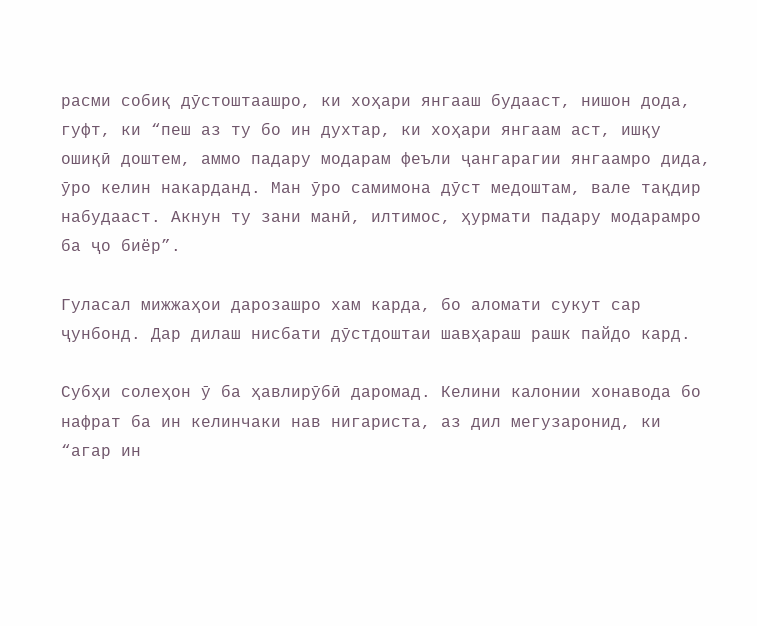расми собиқ дӯстоштаашро, ки хоҳари янгааш будааст, нишон дода, гуфт, ки “пеш аз ту бо ин духтар, ки хоҳари янгаам аст, ишқу ошиқӣ доштем, аммо падару модарам феъли ҷангарагии янгаамро дида, ӯро келин накарданд. Ман ӯро самимона дӯст медоштам, вале тақдир набудааст. Акнун ту зани манӣ, илтимос, ҳурмати падару модарамро ба ҷо биёр”.

Гуласал мижжаҳои дарозашро хам карда, бо аломати сукут сар ҷунбонд. Дар дилаш нисбати дӯстдоштаи шавҳараш рашк пайдо кард.

Субҳи солеҳон ӯ ба ҳавлирӯбӣ даромад. Келини калонии хонавода бо нафрат ба ин келинчаки нав нигариста, аз дил мегузаронид, ки “агар ин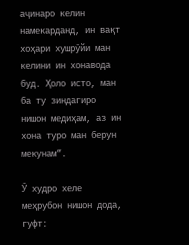аҷинаро келин намекарданд, ин вақт хоҳари хушрӯйи ман келини ин хонавода буд. Ҳоло исто, ман ба ту зиндагиро нишон медиҳам, аз ин хона туро ман берун мекунам”.

Ӯ худро хеле меҳрубон нишон дода, гуфт: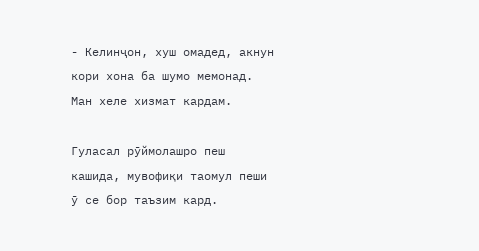- Келинҷон, хуш омадед, акнун кори хона ба шумо мемонад. Ман хеле хизмат кардам.

Гуласал рӯймолашро пеш кашида, мувофиқи таомул пеши ӯ се бор таъзим кард.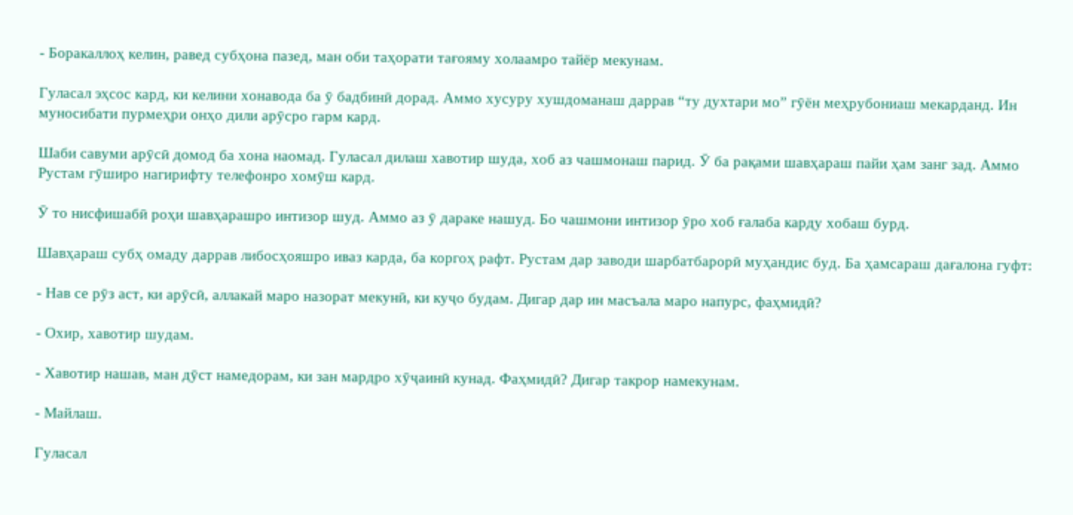- Боракаллоҳ келин, равед субҳона пазед, ман оби таҳорати тағояму холаамро тайёр мекунам.

Гуласал эҳсос кард, ки келини хонавода ба ӯ бадбинӣ дорад. Аммо хусуру хушдоманаш даррав “ту духтари мо” гӯён меҳрубониаш мекарданд. Ин муносибати пурмеҳри онҳо дили арӯсро гарм кард.

Шаби савуми арӯсӣ домод ба хона наомад. Гуласал дилаш хавотир шуда, хоб аз чашмонаш парид. Ӯ ба рақами шавҳараш пайи ҳам занг зад. Аммо Рустам гӯширо нагирифту телефонро хомӯш кард.

Ӯ то нисфишабӣ роҳи шавҳарашро интизор шуд. Аммо аз ӯ дараке нашуд. Бо чашмони интизор ӯро хоб ғалаба карду хобаш бурд.

Шавҳараш субҳ омаду даррав либосҳояшро иваз карда, ба коргоҳ рафт. Рустам дар заводи шарбатбарорӣ муҳандис буд. Ба ҳамсараш дағалона гуфт:

- Нав се рӯз аст, ки арӯсӣ, аллакай маро назорат мекунӣ, ки куҷо будам. Дигар дар ин масъала маро напурс, фаҳмидӣ?

- Охир, хавотир шудам.

- Хавотир нашав, ман дӯст намедорам, ки зан мардро хӯҷаинӣ кунад. Фаҳмидӣ? Дигар такрор намекунам.

- Майлаш.

Гуласал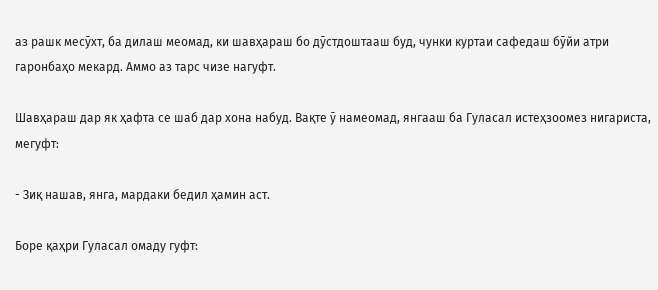аз рашк месӯхт, ба дилаш меомад, ки шавҳараш бо дӯстдоштааш буд, чунки куртаи сафедаш бӯйи атри гаронбаҳо мекард. Аммо аз тарс чизе нагуфт.

Шавҳараш дар як ҳафта се шаб дар хона набуд. Вақте ӯ намеомад, янгааш ба Гуласал истеҳзоомез нигариста, мегуфт:

- Зиқ нашав, янга, мардаки бедил ҳамин аст.

Боре қаҳри Гуласал омаду гуфт: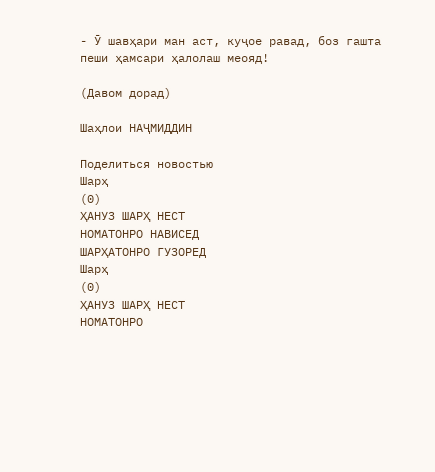- Ӯ шавҳари ман аст, куҷое равад, боз гашта пеши ҳамсари ҳалолаш меояд!

(Давом дорад)

Шаҳлои НАҶМИДДИН

Поделиться новостью
Шарҳ
(0)
ҲАНУЗ ШАРҲ НЕСТ
НОМАТОНРО НАВИСЕД
ШАРҲАТОНРО ГУЗОРЕД
Шарҳ
(0)
ҲАНУЗ ШАРҲ НЕСТ
НОМАТОНРО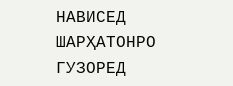НАВИСЕД
ШАРҲАТОНРО ГУЗОРЕД